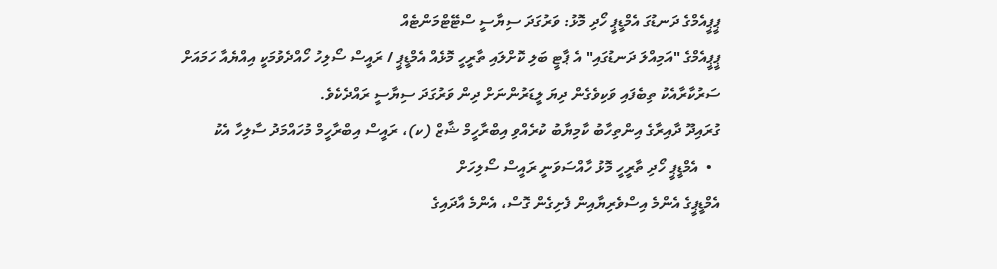ޕީޕީއެމްގެ ދަނޑުގަ އެމްޑީޕީ ހޯދި މޮޅު: ވަރުގަދަ ސިޔާސީ ސްޓޭޓްމަންޓެއް
ޕީޕީއެމްގެ "އަމިއްލަ ދަނޑުގައި" އެ ޕާޓީ ބަލި ކޮށްލައި ތާރީހީ މޮޅެއް އެމްޑީޕީ / ރައީސް ސޯލިހު ހޯއްދެވުމަކީ އިއްޔެއާ ހަމައަށް ސަރުކާރާއެކު ތިބެފައި ވަކިވެގެން ދިޔަ ލީޑަރުންނަށް ދިން ވަރުގަދަ ސިޔާސީ ރައްދެކެވެ.
ގުރައިދޫ ދާއިރާގެ އިންތިހާބު ކާމިޔާބު ކުރެއްވި އިބްރާހީމް ޝާޒް (ކ)، ރައީސް އިބްރާހީމް މުހައްމަދު ސާލިހާ އެކު
  •  އެމްޑީޕީ ހޯދި ތާރީހީ މޮޅު ހާއްސަވަނީ ރައީސް ސޯލިހަށް
އެމްޑީޕީގެ އެންމެ އިސްވެރިޔާއިން ފެށިގެން ގޮސް، އެންމެ އާދައިގެ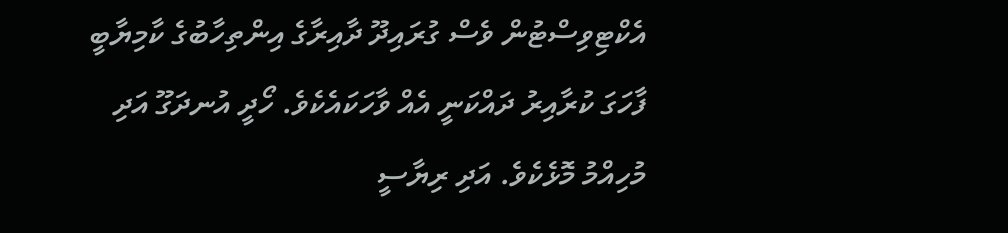އެކްޓިވިސްޓުން ވެސް ގުރައިދޫ ދާއިރާގެ އިންތިހާބުގެ ކާމިޔާބީ ފާހަގަ ކުރާއިރު ދައްކަނީ އެއް ވާހަކައެކެވެ. ހޯދީ އުނދަގޫ އަދި މުހިއްމު މޮޅެކެވެ. އަދި ރިޔާސީ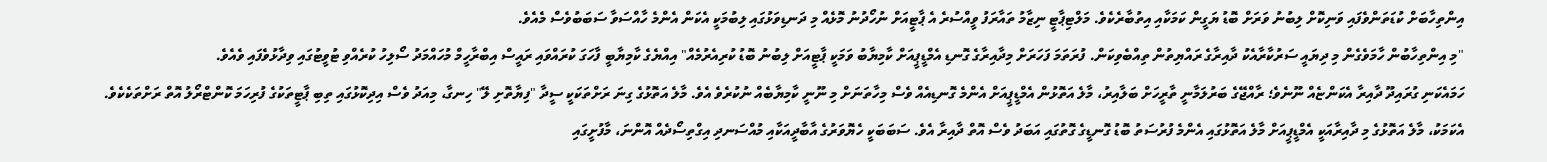އިންތިހާބަށް ކުޑަތަންވެފައި ވަނިކޮށް ލިބުނު ވަރަށް ބޮޑު ޔަގީން ކަމަކާއި އިތުބާރެކެވެ. މަލްޓިޕާޓީ ނިޒާމު ތައާރަފު ވީއްސުރެ އެ ޕާޓީއަށް ނުހޯދުނު މޮޅެއް މި ދަނޑިވަޅުގައި ލިބުމަކީ އެކަން އެންމެ ހާއްސަވާ ސަބަބުވެސް މެއެވެ.
"މި އިންތިހާބުން ހާމަވެގެން މި ދިޔައީ ސަރުކާރާއެކު ދާއިރާގެ ރައްޔިތުން ތިއްބެވިކަން. ފުރަތަމަ ފަހަރަށް މިދާއިރާގެ ގޮނޑި އެމްޑީޕީއަށް ކާމިޔާބު ވަމަކީ ޕާޓީއަށް ލިބުނު ބޮޑު ކުރިއެރުމެއް" އިއްޔެގެ ކާމިޔާބީ ފާހަގަ ކުރައްވައި ރައީސް އިބްރާހީމް މުހައްމަދު ސޯލިހު ކުރެއްވި ޓުވީޓުގައި ވިދާޅުވެފައި ވެއެވެ.
ހަމައެކަނި ގުރައިދޫ ދާއިރާ އެކަންޏެއް ނޫނެވެ؛ ރާއްޖޭގެ ބަރުލަމާނީ ތާރީހަށް ބަލާއިރު، މާލެ އަތޮޅުން އެމްޑީޕީއަށް އެންމެ ގޮނޑިއެއް ވެސް މިހާތަނަށް މި ނޫނީ ކާމިޔާބެއް ނުކުރެވެ އެވެ. މާލެ އަތޮޅުގެ ގިނަ ރަށްތަކަކީ ސީދާ "ފިޔާތޮށި ލޭ" ހިނގާ، މިއަދު ވެސް އިދިކޮޅުގައި ތިބި ޕާޓީތަކުގެ ފުރިހަމަ ކޮންޓްރޯލު އޮތް ރަށްތަކެކެވެ.
އެކަމަކު، މާލެ އަތޮޅުގެ މި ދާއިރާއަކީ އެމްޑީޕީއަށް މާލެ އަތޮޅުގައި އެންމެ ފުރުސަތު ބޮޑު ގޮނޑީގެ ގޮތުގައި އަބަދު ވެސް އޮތް ދާއިރާ އެވެ. ސަބަބަކީ ހެޔޮވަރުގެ އާބާދީއަކާއި މުއްސަނދި އިގްތިސޯދެއް އޮންނަ، މާފުށީގައި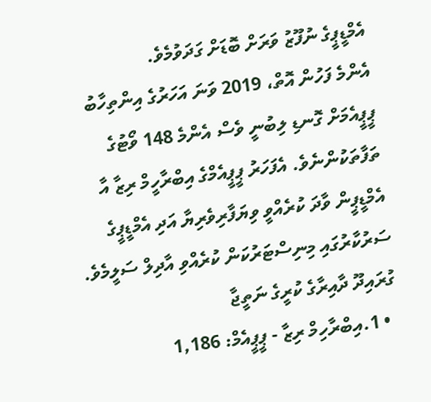އެމްޑީޕީގެ ނުފޫޒު ވަރަށް ބޮޑަށް ގަދަވުމެވެ.
އެންމެ ފަހުން އޮތް، 2019 ވަނަ އަހަރުގެ އިންތިހާބު ޕީޕީއެމަށް ގޮނޑި ލިބުނީ ވެސް އެންމެ 148 ވޯޓުގެ ތަފާތަކުންނެވެ. އެފަހަރު ޕީޕީއެމްގެ އިބްރާހީމް ރިޒާ އާ އެމްޑީޕީން ވާދަ ކުރެއްވީ ވިޔަފާރިވެރިޔާ އަދި އެމްޑީޕީގެ ސަރުކާރުގައި މިނިސްޓަރުކަން ކުރެއްވި އާދިލް ސަލީމެވެ.
ގުރައިދޫ ދާއިރާގެ ކުރީގެ ނަތީޖާ
  • 1.އިބްރާހިމް ރިޒާ - ޕީޕީއެމް: 1,186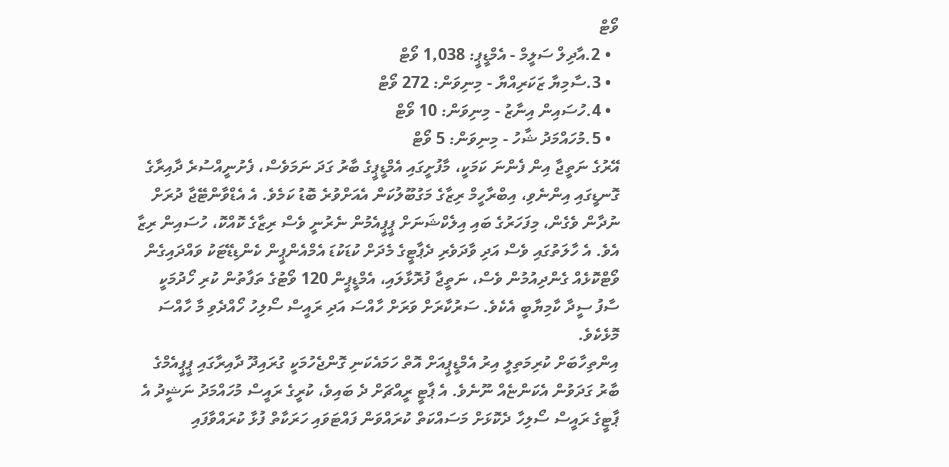ވޯޓް
  • 2.އާދިލް ސަލީމް - އެމްޑީޕީ: 1,038 ވޯޓް
  • 3.ސާމިޔާ ޒަކަރިއްޔާ - މިނިވަން: 272 ވޯޓް
  • 4.ހުސައިން އިނާޒު - މިނިވަން: 10 ވޯޓް
  • 5.މުހައްމަދު ޝާހު - މިނިވަން: 5 ވޯޓް
އޭރުގެ ނަތީޖާ އިން ފެންނަ ކަމަކީ، މާފުށީގައި އެމްޑީޕީގެ ބާރު ގަދަ ނަމަވެސް، ފެށުނީއްސުރެ ދާއިރާގެ ގޮނޑީގައި އިންނެވި، އިބްރާހީމް ރިޒާގެ މަގުބޫލުކަން އެއަށްވުރެ ބޮޑު ކަމެވެ. އެ އެޑްވާންޓޭޖާ ދުރަށް ނުދާން ވެގެން، މިފަހަރުގެ ބައި އިލެކްޝަނަށް ޕީޕީއެމުން ނެރުނީ ވެސް ރިޒާގެ ކޮއްކޮ، ހުސައިން ރިޒާ އެވެ. އެ ހާލަތުގައި ވެސް އަދި ވާދަވެރި ދެޕާޓީގެ މެދަށް ކުޑަކުޑަ އެމްއެންޕީން ކެންޑިޑޭޓަކު ވައްދައިގެން ވޯޓްކޮޅެއް ގެންދިއުމުން ވެސް، ނަތީޖާ ފުރޮޅާލައި، އެމްޑީޕީން 120 ވޯޓުގެ ތަފާތުން ކުރި ހޯދުމަކީ ސާފު ސީދާ ކާމިޔާބީ އެކެވެ. ސަރުކާރަށް ވަރަށް ހާއްސަ އަދި ރައީސް ސޯލިހު ހޯއްދެވި މާ ހާއްސަ މޮޅެކެވެ.
އިންތިހާބަށް ކުރިމަތިލީ އިރު އެމްޑީޕީއަށް އޮތް ހަމައެކަނި ގޮންޖެހުމަކީ ގުރައިދޫ ދާއިރާގައި ޕީޕީއެމްގެ ބާރު ގަދަވުން އެކަންޏެއް ނޫނެވެ. އެ ޕާޓީ ރީއްޗަށް ދެ ބައިވެ، ކުރީގެ ރައީސް މުހައްމަދު ނަޝީދު އެ ޕާޓީގެ ރައީސް ސޯލިހާ ދެކޮޅަށް މަސައްކަތް ކުރައްވަން ފައްޓަވައި ހަރަކާތް ފުޅާ ކުރައްވާފައި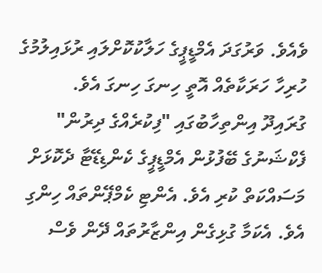ވެއެވެ. ވަރުގަދަ އެމްޑީޕީގެ ހަލާކުކޮށްލައި ރުޅައިލުމުގެ ހުރިހާ ހަރަކާތެއް އޮތީ ހިނގަ ހިނގަ އެވެ.
ގުރައިދޫ އިންތިހާބުގައި "ފިކުރެއްގެ ދިރުން" ފެކްޝަނުގެ ބޭފުޅުން އެމްޑީޕީގެ ކެންޑިޑޭޓާ ދެކޮޅަށް މަސައްކަތް ކުރި އެވެ. އެންޓި ކެމްޕޭންތައް ހިންގި އެވެ. އެކަމާ ގުޅިގެން އިންޒާރުތައް ދޭން ވެސް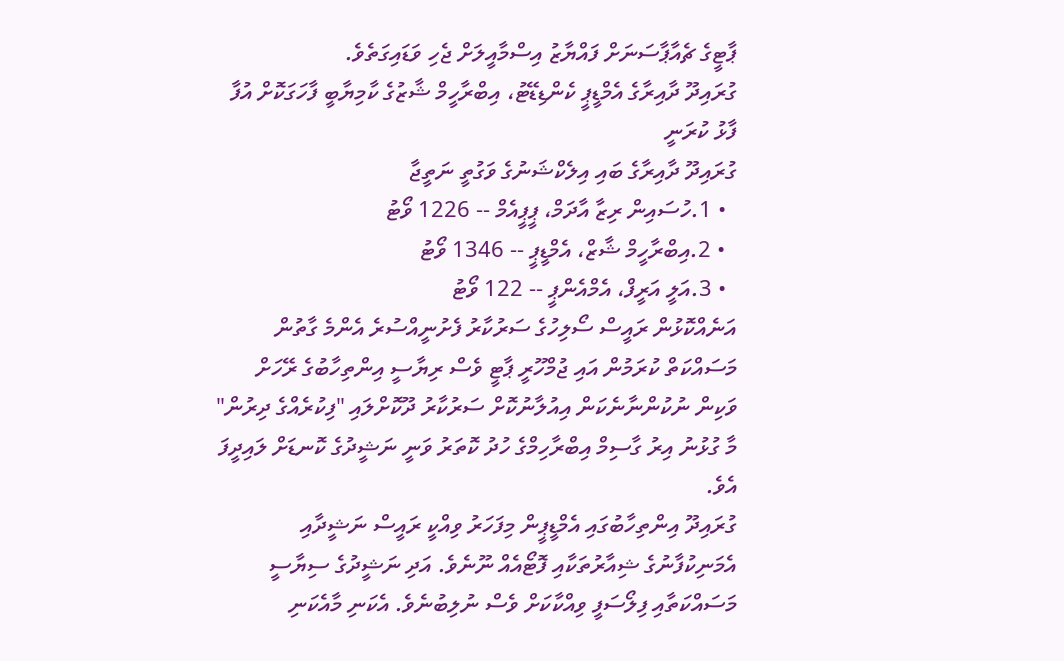ޕާޓީގެ ޗެއާޕާސަނަށް ފައްޔާޒު އިސްމާއީލަށް ޖެހި ވަޑައިގަތެވެ.
ގުރައިދޫ ދާއިރާގެ އެމްޑީޕީ ކެންޑިޑޭޓު، އިބްރާހީމް ޝާޒުގެ ކާމިޔާބީ ފާހަގަކޮށް އުފާ ފާޅު ކުރަނީ
ގުރައިދޫ ދާއިރާގެ ބައި އިލެކްޝަނުގެ ވަގުތީ ނަތީޖާ
  • 1.ހުސައިން ރިޒާ އާދަމް، ޕީޕީއެމް -- 1226 ވޯޓު
  • 2.އިބްރާހީމް ޝާޒް، އެމްޑީޕީ -- 1346 ވޯޓު
  • 3.އަލީ އަރީފް، އެމްއެންޕީ -- 122 ވޯޓު
އަނެއްކޮޅުން ރައީސް ސޯލިހުގެ ސަރުކާރު ފެށުނީއްސުރެ އެންމެ ގާތުން މަސައްކަތް ކުރަމުން އައި ޖުމްހޫރީ ޕާޓީ ވެސް ރިޔާސީ އިންތިހާބުގެ ރޭހަށް ވަކިން ނުކުންނާނެކަން އިއުލާނުކޮށް ސަރުކާރު ދޫކޮށްލައި "ފިކުރެއްގެ ދިރުން" މާ ގުޅުނު އިރު ގާސިމް އިބްރާހިމްގެ ހުދު ކޮތަރު ވަނީ ނަޝީދުގެ ކޮނޑަށް ލައިދީފަ އެވެ.
ގުރައިދޫ އިންތިހާބުގައި އެމްޑީޕީން މިފަހަރު ވިއްކީ ރައީސް ނަޝީދާއި އެމަނިކުފާނުގެ ޝިއާރުތަކާއި ފޮޓޯއެއް ނޫނެވެ. އަދި ނަޝީދުގެ ސިޔާސީ މަސައްކަތާއި ފިލޯސަފީ ވިއްކާކަށް ވެސް ނުލިބުނެވެ. އެކަނި މާއެކަނި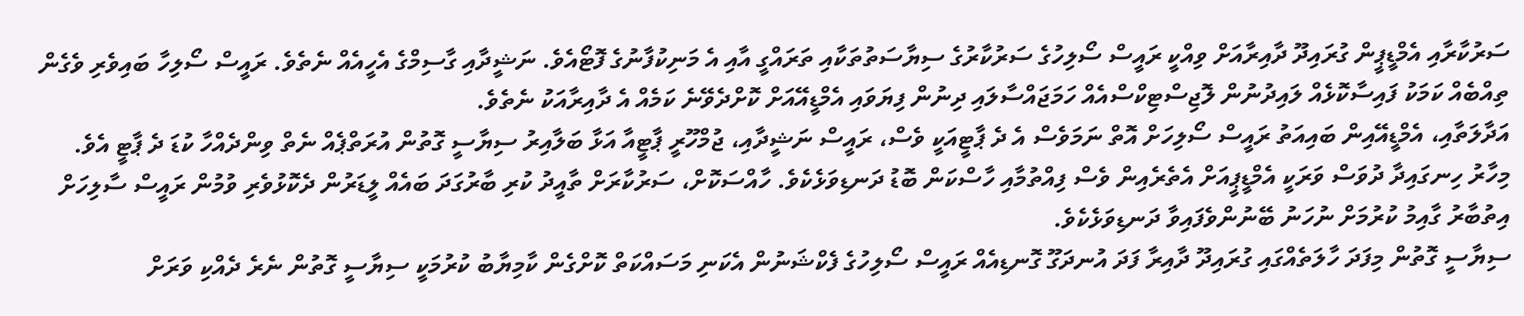ސަރުކާރާއި އެމްޑީޕީން ގުރައިދޫ ދާއިރާއަށް ވިއްކީ ރައީސް ސޯލިހުގެ ސަރުކާރުގެ ސިޔާސަތުތަކާއި ތަރައްގީ އާއި އެ މަނިކުފާނުގެ ފޮޓޯއެވެ. ނަޝީދާއި ގާސިމްގެ އެހީއެއް ނެތެވެ. ރައީސް ސޯލިހާ ބައިވެރި ވެގެން ތިއްބެއް ކަމަކު ފައިސާކޮޅެއް ލައިދުނުން ލޮޖިސްޓިކްސްއެއް ހަމަޖައްސާލައި ދިނުން ފިޔަވައި އެމްޑީއޭއަށް ކޮށްދެވޭނެ ކަމެއް އެ ދާއިރާއަކު ނެތެވެ.
އަދާލަތާއި، އެމްޑީއޭއިން ބައިއަތު ރައީސް ސޯލިހަށް އޮތް ނަމަވެސް އެ ދެ ޕާޓީއަކީ ވެސް، ރައީސް ނަޝީދާއި، ޖުމްހޫރީ ޕާޓީއާ އަޅާ ބަލާއިރު ސިޔާސީ ގޮތުން އުރަތްޕެއް ނެތް ވިންދެއްހާ ކުޑަ ދެ ޕާޓީ އެވެ.
މިހާރު ހިނގައިދާ ދުވަސް ވަރަކީ އެމްޑީޕީއަށް އެތެރެއިން ވެސް ފިއްތުމާއި ހާސްކަން ބޮޑު ދަނޑިވަޅެކެވެ. ހާއްސަކޮށް، ސަރުކާރަށް ތާއީދު ކުރި ބާރުގަދަ ބައެއް ލީޑަރުން ދެކޮޅުވެރި ވުމުން ރައީސް ސާލިހަށް އިތުބާރު ގާއިމު ކުރުމަށް ނުހަނު ބޭނުންވެފައިވާ ދަނޑިވަޅެކެވެ.
ސިޔާސީ ގޮތުން މިފަދަ ހާލަތެއްގައި ގުރައިދޫ ދާއިރާ ފަދަ އުނދަގޫ ގޮނޑިއެއް ރައީސް ސޯލިހުގެ ފެކްޝަނުން އެކަނި މަސައްކަތް ކޮށްގެން ކާމިޔާބު ކުރުމަކީ ސިޔާސީ ގޮތުން ނެރެ ދެއްކި ވަރަށް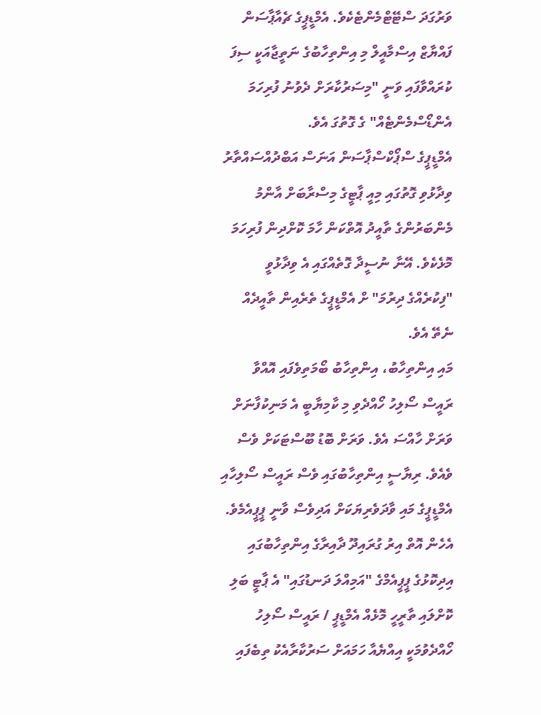ވަރުގަދަ ސްޓޭޓްމެންޓެކެވެ. އެމްޑީޕީގެ ޗެއާޕާސަން ފައްޔާޒް އިސްމާއީލް މި އިންތިހާބުގެ ނަތީޖާއަކީ ސިފަ ކުރައްވާފައި ވަނީ "މިސަރުކާރަށް ދެވުނު ފުރިހަމަ އެންޑޯސްމެންޓެއް" ގެ ގޮތުގަ އެވެ.
އެމްޑީޕީގެ ސްޕޯކްސްޕާސަން އަނަސް އަބްދުއްސައްތާރު ވިދާޅުވި ގޮތުގައި މިއީ ޕާޓީގެ މިސްރާބަށް އާންމު މެންބަރުންގެ ތާއީދު އޮތްކަން ހާމަ ކޮށްދިން ފުރިހަމަ މޮޅެކެވެ. އޭނާ ނުސީދާ ގޮތެއްގައި އެ ވިދާޅުވީ "ފިކުރެއްގެ ދިރުމަ" ށް އެމްޑީޕީގެ ތެރެއިން ތާއީދެއް ނެތޭ އެވެ.
މައި އިންތިހާބު، އިންތިހާބު ބޯމަތިވެފައި އޮއްވާ ރައީސް ސޯލިހު ހޯއްދެވި މި ކާމިޔާބީ އެ މަނިކުފާނަށް ވަރަށް ހާއްސަ އެވެ. ވަރަށް ބޮޑު ބޫސްޓަކަށް ވެސް ވެއެވެ. ރިޔާސީ އިންތިހާބުގައި ވެސް ރައީސް ސޯލިހާއި އެމްޑީޕީގެ މައި ވާދަވެރިޔަކަށް އަދިވެސް ވާނީ ޕީޕީއެމެވެ. އެހެން އޮތް އިރު ގުރައިދޫ ދާއިރާގެ އިންތިހާބުގައި އިދިކޮޅުގެ ޕީޕީއެމްގެ "އަމިއްލަ ދަނޑުގައި" އެ ޕާޓީ ބަލި ކޮށްލައި ތާރީހީ މޮޅެއް އެމްޑީޕީ / ރައީސް ސޯލިހު ހޯއްދެވުމަކީ އިއްޔެއާ ހަމައަށް ސަރުކާރާއެކު ތިބެފައި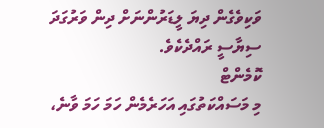ވަކިވެގެން ދިޔަ ލީޑަރުންނަށް ދިން ވަރުގަދަ ސިޔާސީ ރައްދެކެވެ.
ކޮމެންޓް
މި މަސައްކަތުގައި އަހަރެމެން ހަމަ ހަމަ ވާނެ،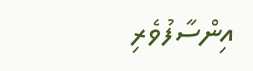އިންސާފުވެރި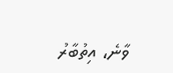ވާނެ، އިތުބާރު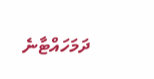ދަމަހައްޓާނެ